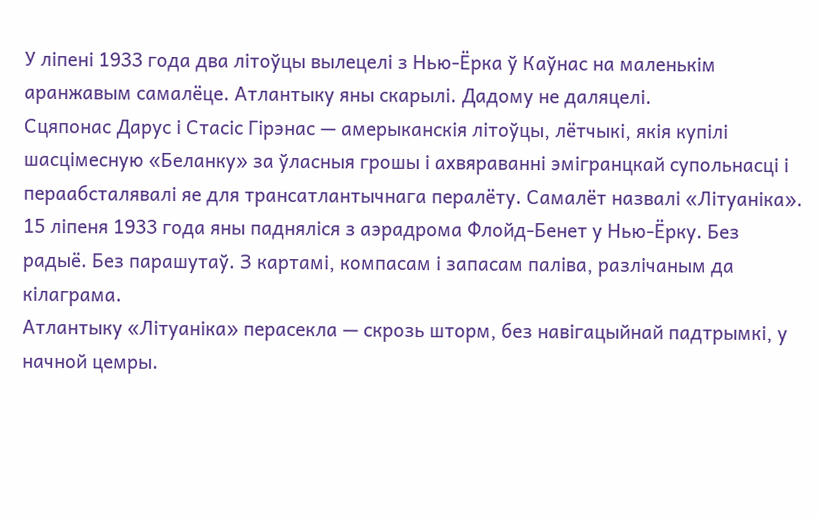У ліпені 1933 года два літоўцы вылецелі з Нью-Ёрка ў Каўнас на маленькім аранжавым самалёце. Атлантыку яны скарылі. Дадому не даляцелі.
Сцяпонас Дарус і Стасіс Гірэнас — амерыканскія літоўцы, лётчыкі, якія купілі шасцімесную «Беланку» за ўласныя грошы і ахвяраванні эмігранцкай супольнасці і пераабсталявалі яе для трансатлантычнага пералёту. Самалёт назвалі «Літуаніка».
15 ліпеня 1933 года яны падняліся з аэрадрома Флойд-Бенет у Нью-Ёрку. Без радыё. Без парашутаў. З картамі, компасам і запасам паліва, разлічаным да кілаграма.
Атлантыку «Літуаніка» перасекла — скрозь шторм, без навігацыйнай падтрымкі, у начной цемры.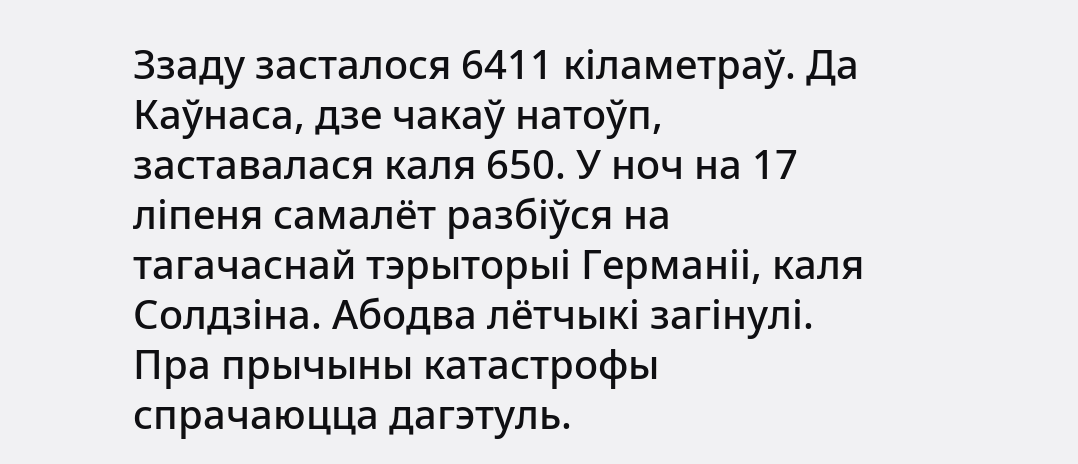Ззаду засталося 6411 кіламетраў. Да Каўнаса, дзе чакаў натоўп, заставалася каля 650. У ноч на 17 ліпеня самалёт разбіўся на тагачаснай тэрыторыі Германіі, каля Солдзіна. Абодва лётчыкі загінулі. Пра прычыны катастрофы спрачаюцца дагэтуль.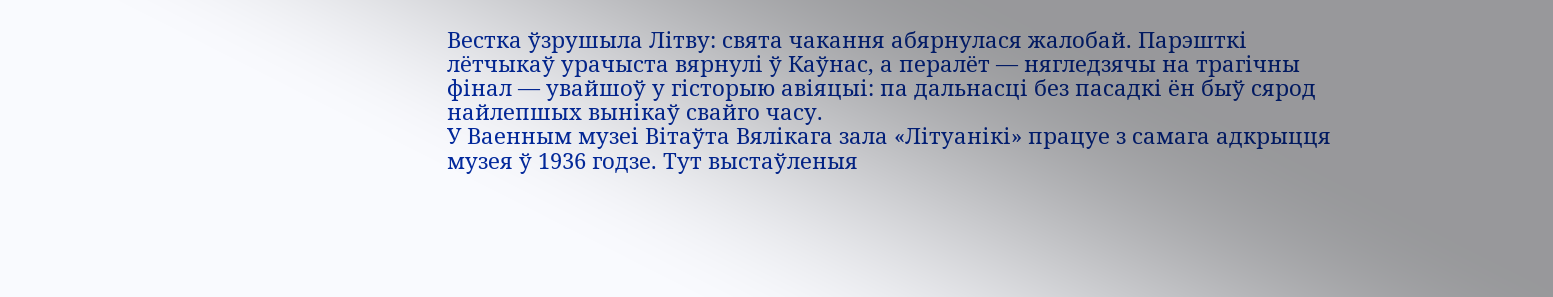Вестка ўзрушыла Літву: свята чакання абярнулася жалобай. Парэшткі лётчыкаў урачыста вярнулі ў Каўнас, а пералёт — нягледзячы на трагічны фінал — увайшоў у гісторыю авіяцыі: па дальнасці без пасадкі ён быў сярод найлепшых вынікаў свайго часу.
У Ваенным музеі Вітаўта Вялікага зала «Літуанікі» працуе з самага адкрыцця музея ў 1936 годзе. Тут выстаўленыя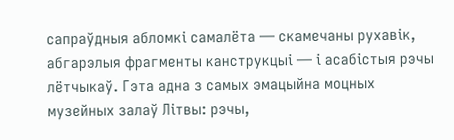сапраўдныя абломкі самалёта — скамечаны рухавік, абгарэлыя фрагменты канструкцыі — і асабістыя рэчы лётчыкаў. Гэта адна з самых эмацыйна моцных музейных залаў Літвы: рэчы,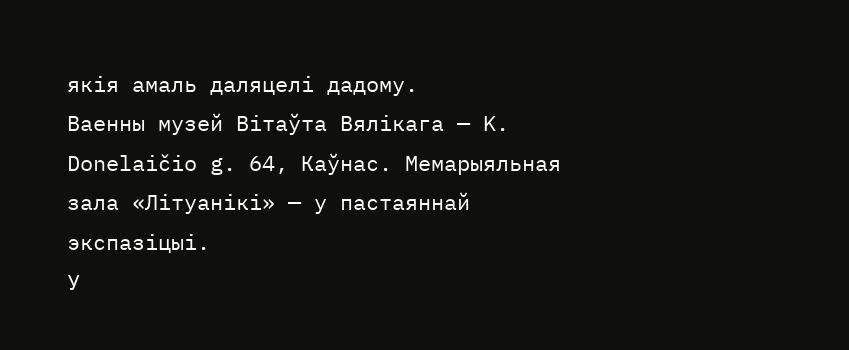якія амаль даляцелі дадому.
Ваенны музей Вітаўта Вялікага — K. Donelaičio g. 64, Каўнас. Мемарыяльная зала «Літуанікі» — у пастаяннай экспазіцыі.
У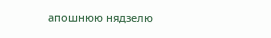апошнюю нядзелю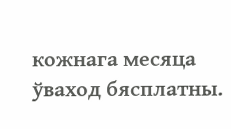кожнага месяца ўваход бясплатны.